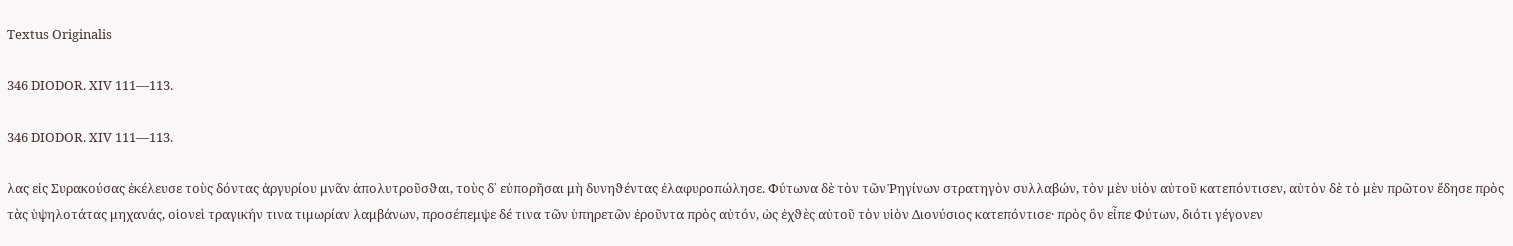Textus Originalis

346 DIODOR. XIV 111—113.

346 DIODOR. XIV 111—113.

λας εἰς Συρακούσας ἐκέλευσε τοὺς δόντας ἀργυρίου μνᾶν ἀπολυτροῦσϑαι, τοὺς δ᾽ εὐπορῆσαι μὴ δυνηϑέντας ἐλαφυροπώλησε. Φύτωνα δὲ τὸν τῶν Ῥηγίνων στρατηγὸν συλλαβών, τὸν μὲν υἱὸν αὐτοῦ κατεπόντισεν, αὐτὸν δὲ τὸ μὲν πρῶτον ἔδησε πρὸς τὰς ὑψηλοτάτας μηχανάς, οἱονεὶ τραγικήν τινα τιμωρίαν λαμβάνων, προσέπεμψε δέ τινα τῶν ὑπηρετῶν ἐροῦντα πρὸς αὐτόν, ὡς ἐχϑὲς αὐτοῦ τὸν υἱὸν Διονύσιος κατεπόντισε· πρὸς ὃν εἶπε Φύτων, διότι γέγονεν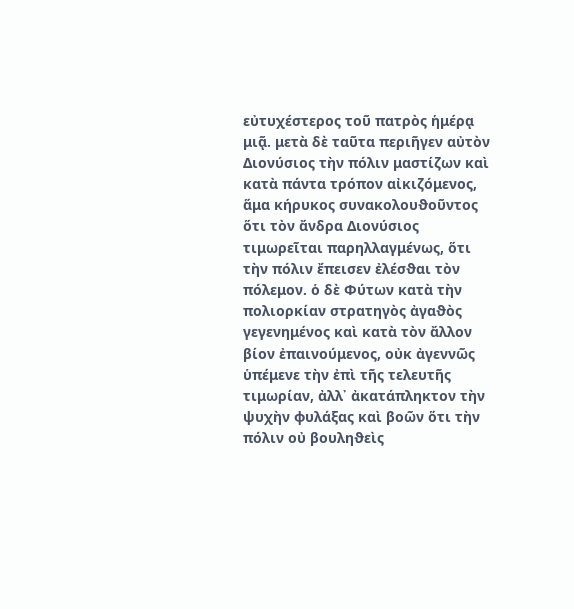εὐτυχέστερος τοῦ πατρὸς ἡμέρᾳ μιᾷ. μετὰ δὲ ταῦτα περιῆγεν αὐτὸν Διονύσιος τὴν πόλιν μαστίζων καὶ κατὰ πάντα τρόπον αἰκιζόμενος, ἅμα κήρυκος συνακολουϑοῦντος ὅτι τὸν ἄνδρα Διονύσιος τιμωρεῖται παρηλλαγμένως, ὅτι τὴν πόλιν ἔπεισεν ἐλέσϑαι τὸν πόλεμον. ὁ δὲ Φύτων κατὰ τὴν πολιορκίαν στρατηγὸς ἀγαϑὸς γεγενημένος καὶ κατὰ τὸν ἄλλον βίον ἐπαινούμενος, οὐκ ἀγεννῶς ὑπέμενε τὴν ἐπὶ τῆς τελευτῆς τιμωρίαν, ἀλλ᾽ ἀκατάπληκτον τὴν ψυχὴν φυλάξας καὶ βοῶν ὅτι τὴν πόλιν οὐ βουληϑεὶς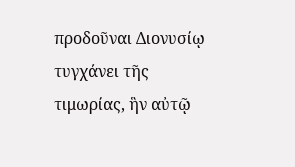προδοῦναι Διονυσίῳ τυγχάνει τῆς τιμωρίας, ἣν αὐτῷ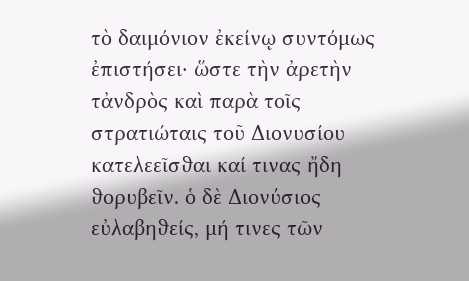τὸ δαιμόνιον ἐκείνῳ συντόμως ἐπιστήσει· ὥστε τὴν ἀρετὴν τἀνδρὸς καὶ παρὰ τοῖς στρατιώταις τοῦ Διονυσίου κατελεεῖσϑαι καί τινας ἤδη ϑορυβεῖν. ὁ δὲ Διονύσιος εὐλαβηϑείς, μή τινες τῶν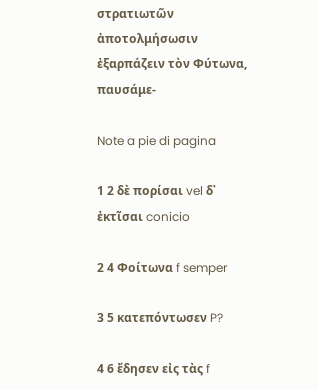στρατιωτῶν ἀποτολμήσωσιν ἐξαρπάζειν τὸν Φύτωνα, παυσάμε-

Note a pie di pagina

1 2 δὲ πορίσαι vel δ᾽ ἐκτῖσαι conicio

2 4 Φοίτωνα f semper

3 5 κατεπόντωσεν P?

4 6 ἔδησεν εἰς τὰς f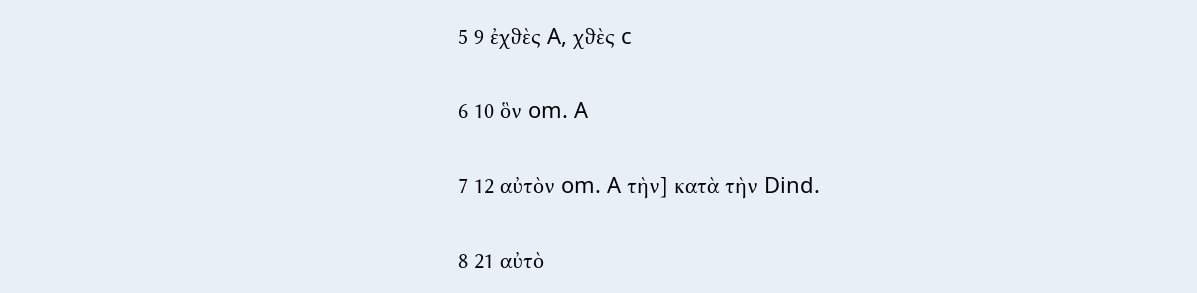5 9 ἐχϑὲς A, χϑὲς c

6 10 ὃν om. A

7 12 αὐτὸν om. A τὴν] κατὰ τὴν Dind.

8 21 αὐτὸ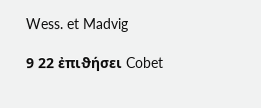Wess. et Madvig

9 22 ἐπιϑήσει Cobet